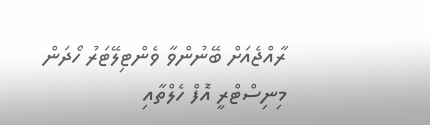ރާއްޖެއަށް ބޭނުންވާ ވެންޓިލޭޓަރު ހޯދަން މިނިސްޓްރީ އޮފް ހެލްތާއި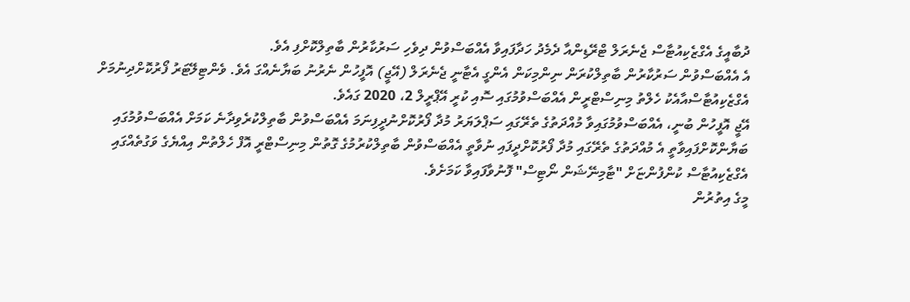ދުބާއީގެ އެގްޒެކިއުޓާސް ޖެނެރަލް ޓްރޭޑިންއާ ދެމެދު ހަދާފައިވާ އެއްބަސްވުން ދިވެހި ސަރުކާރުން ބާތިލްކޮށްފި އެވެ.
އެ އެއްބަސްވުން ސަރުކާރުން ބާތިލްކުރަން ނިންމިކަން އެންގީ އެޓާނީ ޖެނެރަލް (އޭޖީ) އޮފީހުން ނެރުނު ބަޔާނެއްގަ އެވެ. ވެންޓިލޭޓަރު ފޯރުކޮށްދިނުމަށް އެގްޒެކިއުޓާސްއާއެކު ހެލްތު މިނިސްޓްރީން އެއްބަސްވުމުގައި ސޮއި ކުރީ އޭޕްރީލް 2، 2020 ގައެވެ.
އޭޖީ އޮފީހުން ބުނީ، އެއްބަސްވުމުގައިވާ މުއްދަތުގެ ތެރޭގައި ސަޕްލަޔަރު މުދާ ފޯރުކޮށްނުދީފިނަމަ އެއްބަސްވުން ބާތިލްކުރެވިދާނެ ކަމަށް އެއްބަސްވުމުގައި ބަޔާންކޮށްފައިވާތީ އެ މުއްދަތުގެ ތެރޭގައި މުދާ ފޯރުކޮށްދީފައި ނުވާތީ އެއްބަސްވުން ބާތިލްކުރުމުގެ ގޮތުން މިނިސްޓްރީ އޮފް ހެލްތުން އިއްޔެގެ ވަގުތެއްގައި އެގްޒެކިއުޓާސް ކުންފުންޏަށް "ޓާމިނޭޝަން ނޯޓިސް" ފޮނުވާފައިވާ ކަމަށެވެ.
މީގެ އިތުރުން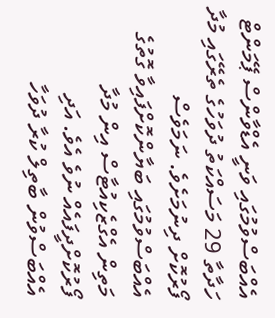އެއްބަސްވުމުގައި ވަނީ އެޑްވާންސް ޕޭމަންޓް ހަދާތާ 29 މަސައްކަތު ދުވަހުގެ ތެރޭގައި މުދާ ފޯރުކޮށް ދިނުމަށެވެ. ނަމަވެސް އެއްބަސްވުމުގައި ބަޔާންކޮށްފައިވާ ގޮތުގެ މަތިން އެގްޒެކިއުޓާސް އިން މުދާ ފޯރުކޮށްދީފައެއް ނުވެ އެވެ. އަދި އެއްބަސްވުން ބާތިލް ކުރާ ދުވަހާ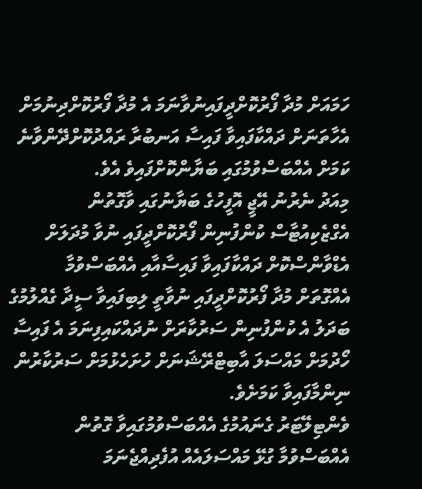ހަމައަށް މުދާ ފޯރުކޮށްދީފައިނުވާނަމަ އެ މުދާ ފޯރުކޮށްދިނުމަށް އެހާތަނަށް ދައްކާފައިވާ ފައިސާ އަނބުރާ ރައްދުކޮށްދޭންވާނެ ކަމަށް އެއްބަސްވުމުގައި ބަޔާންކޮށްފައިވެ އެވެ.
މިއަދު ނެރުނު އޭޖީ އޮފީހުގެ ބަޔާނުގައި ވާގޮތުން އެގްޒެކިއުޓާސް ކުންފުނިން ފޯރުކޮށްދީފައި ނުވާ މުދަލަށް އެޑްވާންސްކޮށް ދައްކާފައިވާ ފައިސާއާއި އެއްބަސްވުމާ އެއްގޮތަށް މުދާ ފޯރުކޮށްދީފައި ނުވާތީ ލިބިފައިވާ ސީދާ ގެއްލުމުގެ ބަދަލު އެ ކުންފުނިން ސަރުކާރަށް ނުދައްކައިފިނަމަ އެ ފައިސާ ހޯދުމަށް މައްސަލަ އާބިޓްރޭޝަނަށް ހުށަހެޅުމަށް ސަރުކާރުން ނިންމާފައިވާ ކަމަށެވެ.
ވެންޓިލޭޓަރު ގެނައުމުގެ އެއްބަސްވުމުގައިވާ ގޮތުން އެއްބަސްވުމާ ގުޅޭ މައްސަލައެއް އުފެދިއްޖެނަމަ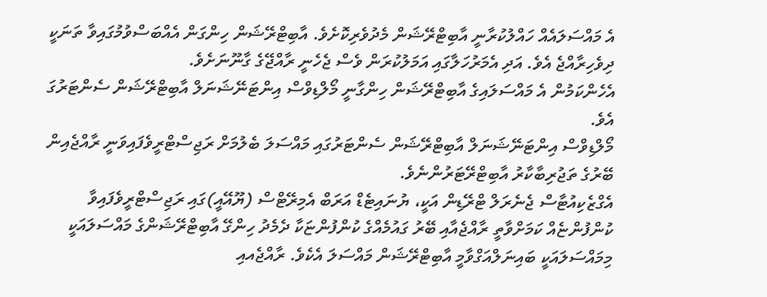އެ މައްސަލައެއް ހައްލުކުރާނީ އާބިޓްރޭޝަން މެދުވެރިކޮށެވެ. އާބިޓްރޭޝަން ހިންގަން އެއްބަސްވުމުގައިވާ ތަނަކީ ދިވެހިރާއްޖެ އެވެ. އަދި އެމަރުހަލާގައި އަމަލުކުރަން ވެސް ޖެހެނީ ރާއްޖޭގެ ގާނޫނަށެވެ.
އެހެންކަމުން އެ މައްސަލައިގެ އާބިޓްރޭޝަން ހިންގާނީ މޯލްޑިވްސް އިންޓަނޭޝަނަލް އާބިޓްރޭޝަން ސެންޓަރުގަ އެވެ.
މޯލްޑިވްސް އިންޓަނޭޝަނަލް އާބިޓްރޭޝަން ސެންޓަރުގައި މައްސަލަ ބެލުމަށް ރަޖިސްޓްރީވެފައިވަނީ ރާއްޖެއިން ބޭރުގެ ތަޖުރިބާކާރު އާބިޓްރޭޓަރުންނެވެ.
އެގްޒެކިއުޓާސް ޖެނެރަލް ޓްރޭޑިން އަކީ، ޔުނައިޓެޑް އަރަބް އެމިރޭޓްސް (ޔޫއޭއީ)ގައި ރަޖިސްޓްރީވެފައިވާ ކުންފުންޏެއް ކަމަށްވާތީ ރާއްޖެއާއި ބޭރު ގައުމެއްގެ ކުންފުންޏަކާ ދެމެދު ހިންގޭ އާބިޓްރޭޝަންގެ މައްސަލައަކީ މިމައްސަލައަކީ ބައިނަލްއަގްވާމީ އާބިޓްރޭޝަން މައްސަލަ އެކެވެ. ރާއްޖެއއި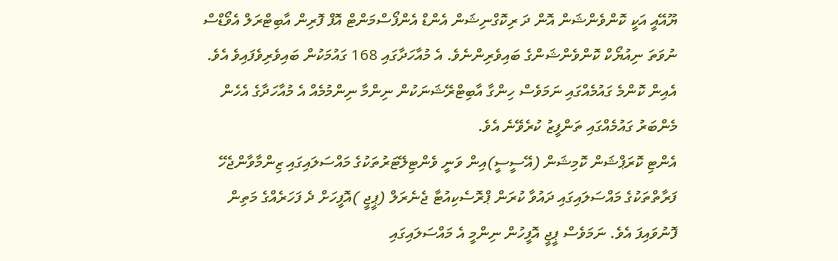ޔޫއޭއީ އަކީ ކޮންވެންޝަން އޮން ދަ ރިކޮގްނިޝަން އެންޑް އެންފޯސްމަންޓް އޮފް ފޮރިން އާބިޓްރަލް އެވޯޑްސް ނުވަތަ ނިއުޔޯކް ކޮންވެންޝަންގެ ބައިވެރިންނެވެ. އެ މުއާހަދާގައި 168 ގައުމަކުން ބައިވެރިވެފައިވެ އެވެ. އެއިން ކޮންމެ ގައުމެއްގައި ނަމަވެސް ހިންގާ އާބިޓްރޭޝަނަކުން ނިންމާ ނިންމުމެއް އެ މުއާހަދާގެ އެހެން މެންބަރު ގައުމެއްގައި ތަންފީޒު ކުރެވޭނެ އެވެ.
އެންޓި ކޮރަޕްޝަން ކޮމިޝަން (އޭސީސީ)އިން ވަނީ ވެންޓިލޭޓަރުތަކުގެ މައްސަލައިގައި ޒިންމާވާންޖެހޭ ފަރާތްތަކުގެ މައްސަލައިގައި ދައުވާ ކުރަން ޕްރޮސެކިއުޓާ ޖެނެރަލް (ޕީޖީ )އޮފީހަށް ދެ ފަހަރެއްގެ މަތިން ފޮނުވައިފަ އެވެ. ނަމަވެސް ޕީޖީ އޮފީހުން ނިންމީ އެ މައްސަލައިގައި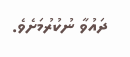ދައުވާ ނުކުރުމަށެވެ.